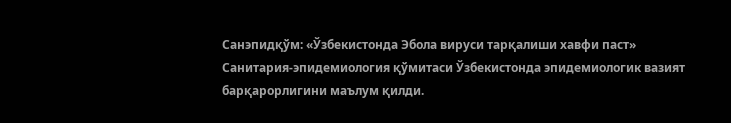Санэпидқўм: «Ўзбекистонда Эбола вируси тарқалиши хавфи паст»
Санитария-эпидемиология қўмитаси Ўзбекистонда эпидемиологик вазият барқарорлигини маълум қилди.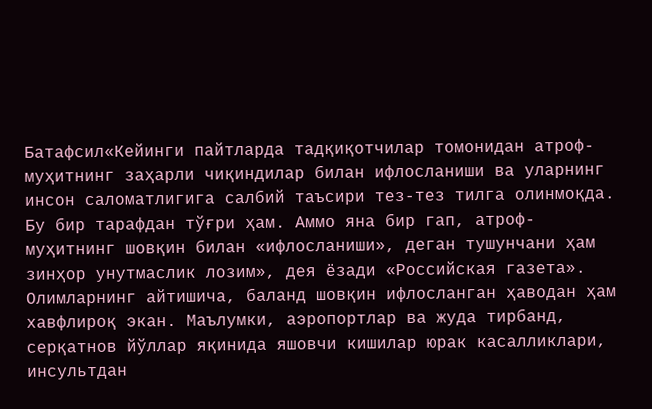Батафсил«Кейинги пайтларда тадқиқотчилар томонидан атроф-муҳитнинг заҳарли чиқиндилар билан ифлосланиши ва уларнинг инсон саломатлигига салбий таъсири тез-тез тилга олинмоқда. Бу бир тарафдан тўғри ҳам. Аммо яна бир гап, атроф-муҳитнинг шовқин билан «ифлосланиши», деган тушунчани ҳам зинҳор унутмаслик лозим», дея ёзади «Российская газета».
Олимларнинг айтишича, баланд шовқин ифлосланган ҳаводан ҳам хавфлироқ экан. Маълумки, аэропортлар ва жуда тирбанд, серқатнов йўллар яқинида яшовчи кишилар юрак касалликлари, инсультдан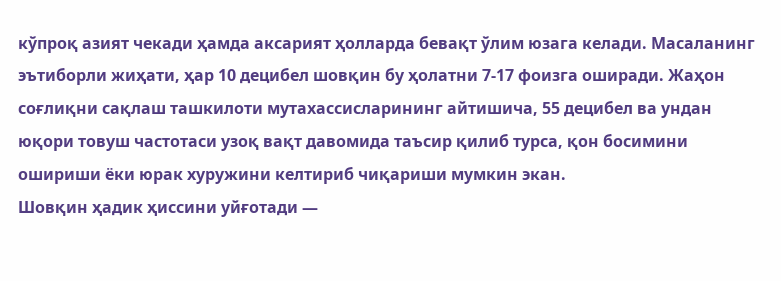кўпроқ азият чекади ҳамда аксарият ҳолларда бевақт ўлим юзага келади. Масаланинг эътиборли жиҳати, ҳар 10 децибел шовқин бу ҳолатни 7-17 фоизга оширади. Жаҳон соғлиқни сақлаш ташкилоти мутахассисларининг айтишича, 55 децибел ва ундан юқори товуш частотаси узоқ вақт давомида таъсир қилиб турса, қон босимини ошириши ёки юрак хуружини келтириб чиқариши мумкин экан.
Шовқин ҳадик ҳиссини уйғотади —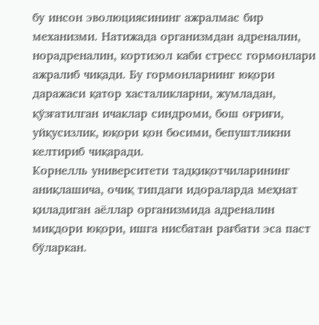бу инсон эволюциясининг ажралмас бир механизми. Натижада организмдан адреналин, норадреналин, кортизол каби стресс гормонлари ажралиб чиқади. Бу гормонларнинг юқори даражаси қатор хасталикларни, жумладан, қўзғатилган ичаклар синдроми, бош оғриғи, уйқусизлик, юқори қон босими, бепуштликни келтириб чиқаради.
Корнелль университети тадқиқотчиларининг аниқлашича, очиқ типдаги идораларда меҳнат қиладиган аёллар организмида адреналин миқдори юқори, ишга нисбатан рағбати эса паст бўларкан.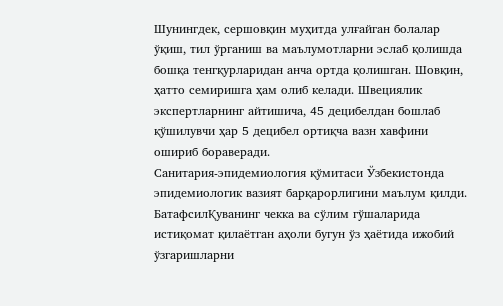Шунингдек, сершовқин муҳитда улғайган болалар ўқиш, тил ўрганиш ва маълумотларни эслаб қолишда бошқа тенгқурларидан анча ортда қолишган. Шовқин, ҳатто семиришга ҳам олиб келади. Швециялик экспертларнинг айтишича, 45 децибелдан бошлаб қўшилувчи ҳар 5 децибел ортиқча вазн хавфини ошириб бораверади.
Санитария-эпидемиология қўмитаси Ўзбекистонда эпидемиологик вазият барқарорлигини маълум қилди.
БатафсилҚуванинг чекка ва сўлим гўшаларида истиқомат қилаётган аҳоли бугун ўз ҳаётида ижобий ўзгаришларни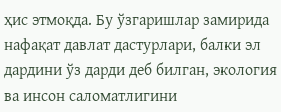ҳис этмоқда. Бу ўзгаришлар замирида нафақат давлат дастурлари, балки эл дардини ўз дарди деб билган, экология ва инсон саломатлигини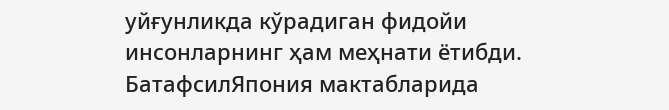уйғунликда кўрадиган фидойи инсонларнинг ҳам меҳнати ётибди.
БатафсилЯпония мактабларида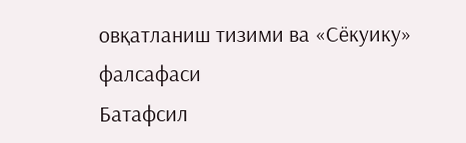овқатланиш тизими ва «Сёкуику» фалсафаси
Батафсил